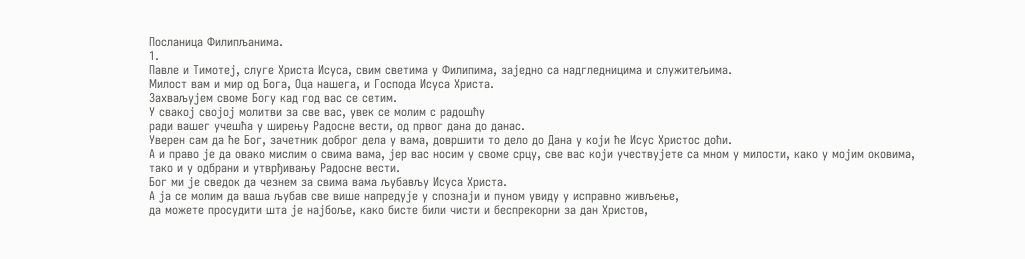Посланица Филипљанима.
1.
Павле и Тимотеј, слуге Христа Исуса, свим светима у Филипима, заједно са надгледницима и служитељима.
Милост вам и мир од Бога, Оца нашега, и Господа Исуса Христа.
Захваљујем своме Богу кад год вас се сетим.
У свакој својој молитви за све вас, увек се молим с радошћу
ради вашег учешћа у ширењу Радосне вести, од првог дана до данас.
Уверен сам да ће Бог, зачетник доброг дела у вама, довршити то дело до Дана у који ће Исус Христос доћи.
А и право је да овако мислим о свима вама, јер вас носим у своме срцу, све вас који учествујете са мном у милости, како у мојим оковима, тако и у одбрани и утврђивању Радосне вести.
Бог ми је сведок да чезнем за свима вама љубављу Исуса Христа.
А ја се молим да ваша љубав све више напредује у спознаји и пуном увиду у исправно живљење,
да можете просудити шта је најбоље, како бисте били чисти и беспрекорни за дан Христов,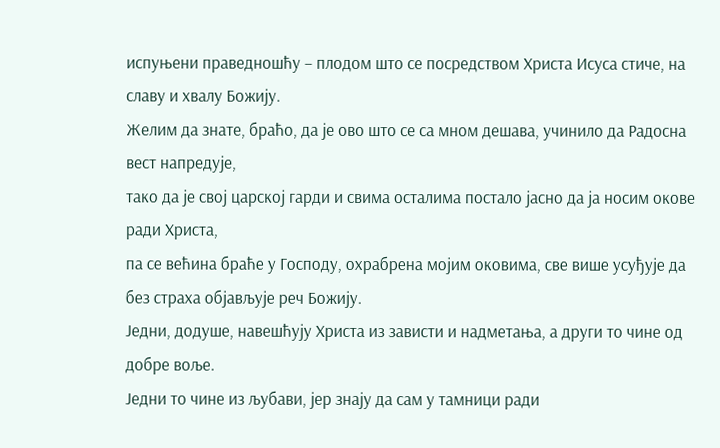испуњени праведношћу – плодом што се посредством Христа Исуса стиче, на славу и хвалу Божију.
Желим да знате, браћо, да је ово што се са мном дешава, учинило да Радосна вест напредује,
тако да је свој царској гарди и свима осталима постало јасно да ја носим окове ради Христа,
па се већина браће у Господу, охрабрена мојим оковима, све више усуђује да без страха објављује реч Божију.
Једни, додуше, навешћују Христа из зависти и надметања, а други то чине од добре воље.
Једни то чине из љубави, јер знају да сам у тамници ради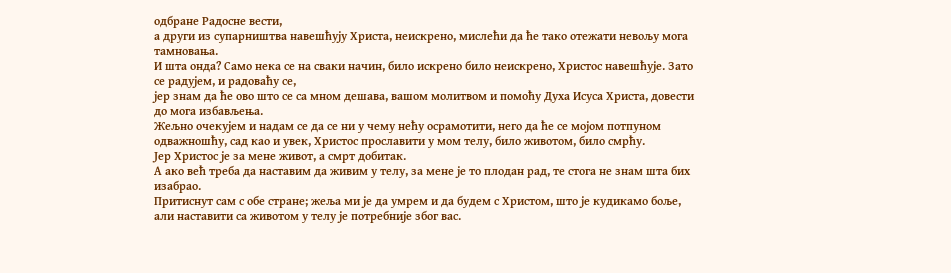одбране Радосне вести,
а други из супарништва навешћују Христа, неискрено, мислећи да ће тако отежати невољу мога тамновања.
И шта онда? Само нека се на сваки начин, било искрено било неискрено, Христос навешћује. Зато се радујем, и радоваћу се,
јер знам да ће ово што се са мном дешава, вашом молитвом и помоћу Духа Исуса Христа, довести до мога избављења.
Жељно очекујем и надам се да се ни у чему нећу осрамотити, него да ће се мојом потпуном одважношћу, сад као и увек, Христос прославити у мом телу, било животом, било смрћу.
Јер Христос је за мене живот, а смрт добитак.
А ако већ треба да наставим да живим у телу, за мене је то плодан рад, те стога не знам шта бих изабрао.
Притиснут сам с обе стране; жеља ми је да умрем и да будем с Христом, што је кудикамо боље,
али наставити са животом у телу је потребније због вас.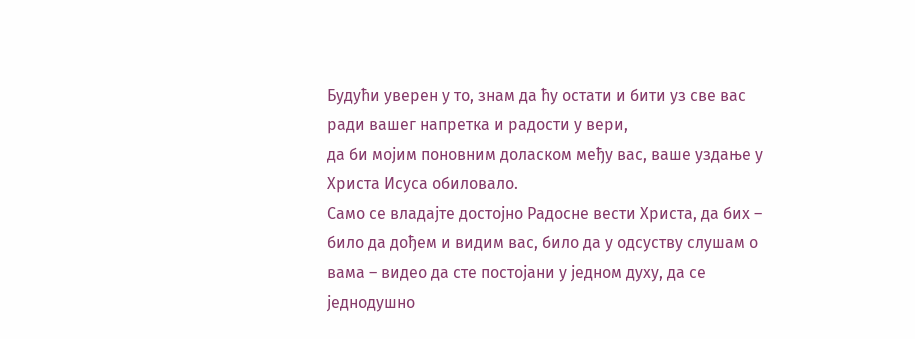Будући уверен у то, знам да ћу остати и бити уз све вас ради вашег напретка и радости у вери,
да би мојим поновним доласком међу вас, ваше уздање у Христа Исуса обиловало.
Само се владајте достојно Радосне вести Христа, да бих – било да дођем и видим вас, било да у одсуству слушам о вама – видео да сте постојани у једном духу, да се једнодушно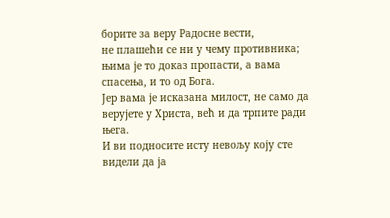борите за веру Радосне вести,
не плашећи се ни у чему противника; њима је то доказ пропасти, а вама спасења, и то од Бога.
Јер вама је исказана милост, не само да верујете у Христа, већ и да трпите ради њега.
И ви подносите исту невољу коју сте видели да ја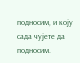подносим, и коју сада чујете да подносим.